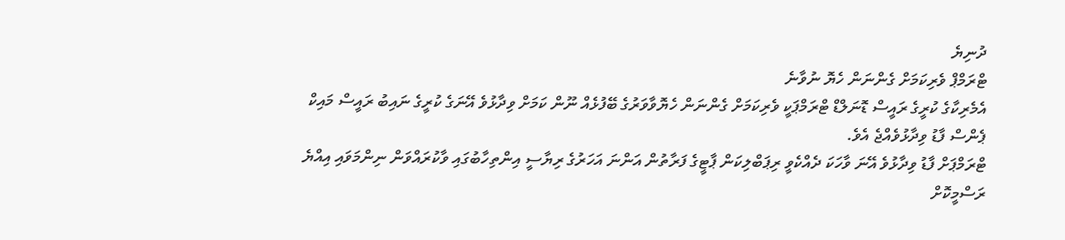ދުނިޔެ
ޓްރަމްޕް ވެރިކަމަށް ގެންނަން ހެޔޮ ނުވާނެ
އެމެރިކާގެ ކުރީގެ ރައީސް ޑޮނަލްޑް ޓްރަމްޕަކީ ވެރިކަމަށް ގެންނަން ހެޔޮވާވަރުގެ ބޭފުޅެއް ނޫން ކަމަށް ވިދާޅުވެ އޭނަގެ ކުރީގެ ނައިބު ރައީސް މައިކް ޕެންސް ފާޑު ވިދާޅުވެއްޖެ އެވެ.
ޓްރަމްޕަށް ފާޑު ވިދާޅުވެ އޭނަ ވާހަކަ ދެއްކެވީ ރިޕަބްލިކަން ޕާޓީގެ ފަރާތުން އަންނަ އަހަރުގެ ރިޔާސީ އިންތިހާބުގައި ވާކުރައްވަން ނިންމަވައި އިއްޔެ ރަސްމީކޮށް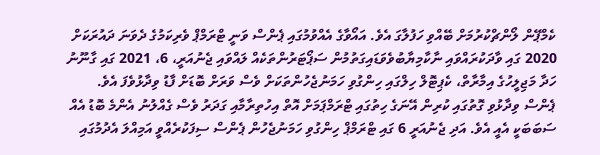ކެމްޕޭން ލޯންޗްކުރުމަށް ބޭއްވި ހަފުލާގަ އެވެ. އައޯވާގެ އެއްވުމުގައި ޕެންސް ވަނީ ޓްރަމްޕް ވެރިކަމުގެ ދެވަނަ ދައުރަކަށް 2020 ގައި ވާދަކުރައްވައި ނާކާމިޔާބުވެވަޑައިގަތުމުން ސަޕޯޓަރުންތަކެއް ލައްވައި ޖެނުއަރީ، 6، 2021 ގައި ގާނޫނު ހަދާ މަޖިލީހުގެ އިމާރާތް، ކެޕިޓޮލް ހިލްގައި ހިންގުވި ހަމަނުޖެހުންތަކަށް ވެސް ވަރަށް ބޮޑަށް ފާޑު ވިދާޅުވެފަ އެވެ.
ޕެންސް ވިދާޅުވި ގޮތުގައި ކުރިން އޭނަގެ ހިތުގައި ޓްރަމްޕަމަށް އޮތް އިހުތިރާމާއި ގަދަރު ވެސް ގެއްލުނު އެންމެ ބޮޑު އެއް ސަބަބަކީ އެއީ އެވެ. އަދި ޖެނުއަރީ 6 ގައި ޓްރަމްޕް ހިންގުވި ހަމަނުޖެހުން ޕެންސް ސިފަކުރެއްވީ އަމިއްލަ އެދުމުގައި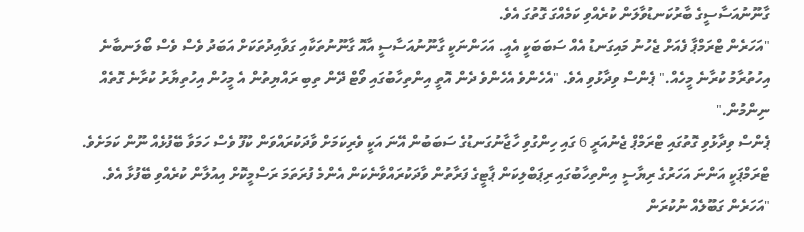ގާނޫނުއަސާސީގެ ބާރުކަނޑުވާލަން ކުރެއްވި ކަމެއްގަ ގޮތުގަ އެވެ.
"އަހަރެން ޓްރަމްޕާ ފެއަށް ޖެހުނު މައިގަނޑު އެއް ސަބަބަކީ އެއީ. އަހަންނަކީ ގާނޫނުއަސާސީ އާއޮ ގާނޫނުތަކާއި ގަވާއިދުތަކަށް އަބަދު ވެސް ވެސް ބޯލަނބާނެ އިހުތުރާމު ކުރާނެ މީހެއް." ޕެންސް ވިދާޅުވި އެވެ. "އެހެންވެ އެހެންވެ ދެން އޮތީ އިންތިހާބުގައި ވޯޓް ދޭން ތިބި ރައްޔިތުން އެ މީހުން އިހުތިޔާރު ކުރާނެ ގޮތެއް ނިންމުން."
ޕެންސް ވިދާޅުވި ގޮތުގައި ޓްރަމްޕް ޖެނުއަރީ 6 ގައި ހިންގުވި ހާޖާނުގަނޑުގެ ސަބަބުން އޭނަ އަކީ ވެރިކަމަށް ވާދަކުރައްވަން ކުފޫ ވެސް ހަމަވާ ބޭފުޅެއް ނޫން ކަމަށެވެ. ޓްރަމްޕަކީ އަންނަ އަހަރުގެ ރިޔާސީ އިންތިހާބުގައި ރިޕަބްލިކަން ޕާޓީގެ ފަރާތުން ވާދަކުރައްވާނެކަން އެންމެ ފުރަތަމަ ރަސްމީކޮށް އިއުލާން ކުރެއްވި ބޭފުޅާ އެވެ.
"އަހަރެން ގަބޫލެއް ނުކުރަން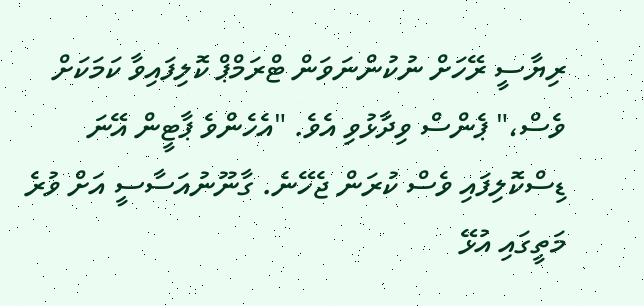ރިޔާސީ ރޭހަށް ނުކުންނަވަން ޓްރަމްޕް ކޮލިފައިވާ ކަމަކަށް ވެސް،" ޕެންސް ވިދާޅުވި އެވެ. "އެހެންވެ ޕާޓީން އޭނަ ޑިސްކޮލިފައި ވެސް ކުރަން ޖެހޭނެ. ގާނޫނުއަސާސީ އަށް ވުރެ މަތީގައި އުޅޭ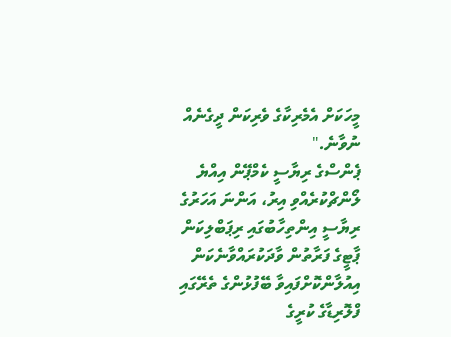މީހަކަށް އެމެރިކާގެ ވެރިކަން ދީގެނެއް ނުވާނެ."
ޕެންސްގެ ރިޔާސީ ކެމްޕޭން އިއްޔެ ލޯންޗްކުރެއްވި އިރު، އަންނަ އަހަރުގެ ރިޔާސީ އިންތިހާބުގައި ރިޕަބްލިކަން ޕާޓީގެ ފަރާތުން ވާދަކުރައްވާނެކަން އިއުލާންކޮށްފައިވާ ބޭފުޅުންގެ ތެރޭގައި ފްލޮރިޑާގެ ކުރީގެ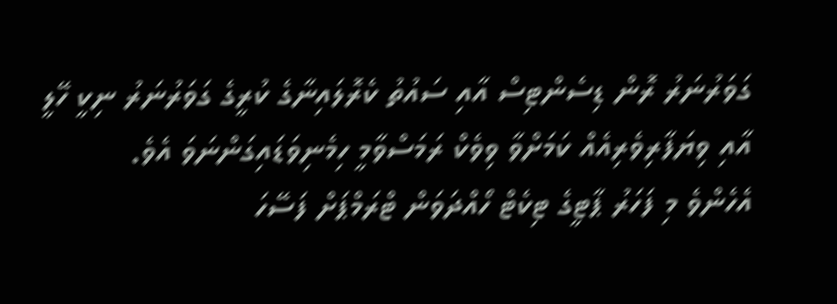ގަވަރުނަރު ރޮން ޑިސެންޓިސް އާއި ސައުތު ކެރޮލައިނާގެ ކުރީގެ ގަވަރުނަރު ނިކީ ހޭލީ އާއި ވިޔަފާރިވެރިއެއް ކަމަށްވާ ވިވެކް ރަމަސްވާމީ ހިމެނިވަޑައިގަންނަވަ އެވެ.
އެހެންވެ މި ފަހަރު ޕާޓީގެ ޓިކެޓް ހޯއްދަވަން ޓްރަމްޕަށް ފަސޭހަ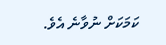ކަމަކަށް ނުވާނެ އެވެ.